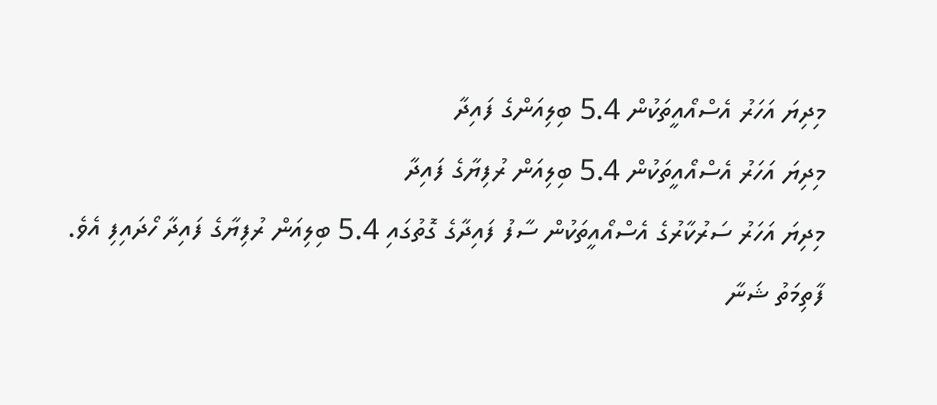މިދިޔަ އަހަރު އެސްއޯއީތަކުން 5.4 ބިލިއަންގެ ފައިދާ
މިދިޔަ އަހަރު އެސްއޯއީތަކުން 5.4 ބިލިއަން ރުފިޔާގެ ފައިދާ
މިދިޔަ އަހަރު ސަރުކާރުގެ އެސްއޯއީތަކުން ސާފު ފައިދާގެ ގޮތުގައި 5.4 ބިލިއަން ރުފިޔާގެ ފައިދާ ހޯދައިފި އެވެ.
ފާތިމަތު ޝަނާ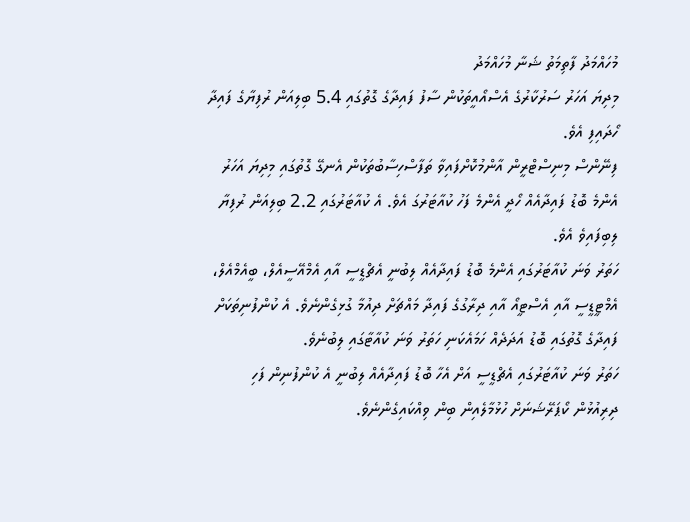މުހައްމަދު ފާތިމަތު ޝަނާ މުހައްމަދު
މިދިޔަ އަހަރު ސަރުކާރުގެ އެސްއޯއީތަކުން ސާފު ފައިދާގެ ގޮތުގައި 5.4 ބިލިއަން ރުފިޔާގެ ފައިދާ ހޯދައިފި އެވެ.
ފިނޭންސް މިނިސްޓްރީން އާންމުކޮށްފައިވާ ތަފާސްހިސާބުތަކުން އެނގޭ ގޮތުގައި މިދިޔަ އަހަރު އެންމެ ބޮޑު ފައިދާއެއް ހޯދީ އެންމެ ފަހު ކުއާޓަރުގަ އެވެ. އެ ކުއާޓަރުގައި 2.2 ބިލިއަން ރުފިޔާ ލިބިފައިވެ އެވެ.
ހަތަރު ވަނަ ކުއާޓަރުގައި އެންމެ ބޮޑު ފައިދާއެއް ލިބުނީ އެޗްޑީސީ އާއި އެމްއޭސީއެލް، ބީއެމްއެލް، އެމްޓީޑީސީ އާއި އެސްޓީއޯ އާއި ދިރާގުގެ ފައިދާ މައްޗަށް ދިއުމާ ގުޅިގެންނެވެ. އެ ކުންފުނިތަކަށް ފައިދާގެ ގޮތުގައި ބޮޑު އަދަދެއް ހަމައެކަނި ހަތަރު ވަނަ ކުއާޓާގައި ލިބުނެވެ.
ހަތަރު ވަނަ ކުއާޓަރުގައި އެޗްޑީސީ އަށް އެހާ ބޮޑު ފައިދާއެއް ލިބުނީ އެ ކުންފުނިން ފަހި ދިރިއުޅުން ކޯޕަރޭޝަނަށް ހުޅުމާލެއިން ބިން ވިއްކައިގެންނެވެ.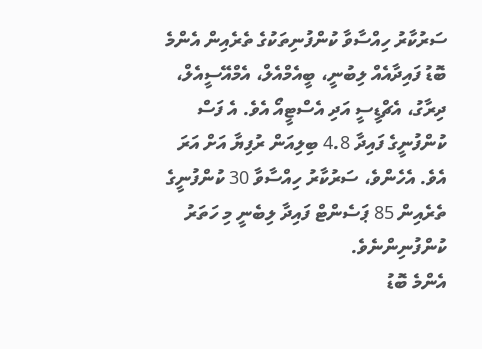ސަރުކާރު ހިއްސާވާ ކުންފުނިތަކުގެ ތެރެއިން އެންމެ ބޮޑު ފައިދާއެއް ލިބުނީ، ބީއެމްއެލް، އެމްއޭސީއެލް، ދިރާގު، އެޗްޑީސީ އަދި އެސްޓީއޯ އެވެ. އެ ފަސް ކުންފުނީގެ ފައިދާ 4.8 ބިލިއަން ރުފިޔާ އަށް އަރަ އެވެ. އެހެންވެ، ސަރުކާރު ހިއްސާވާ 30 ކުންފުނީގެ ތެރެއިން 85 ޕަސެންޓް ފައިދާ ލިބެނީ މި ހަތަރު ކުންފުނިންނެވެ.
އެންމެ ބޮޑު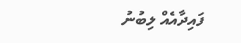ފައިދާއެއް ލިބުނު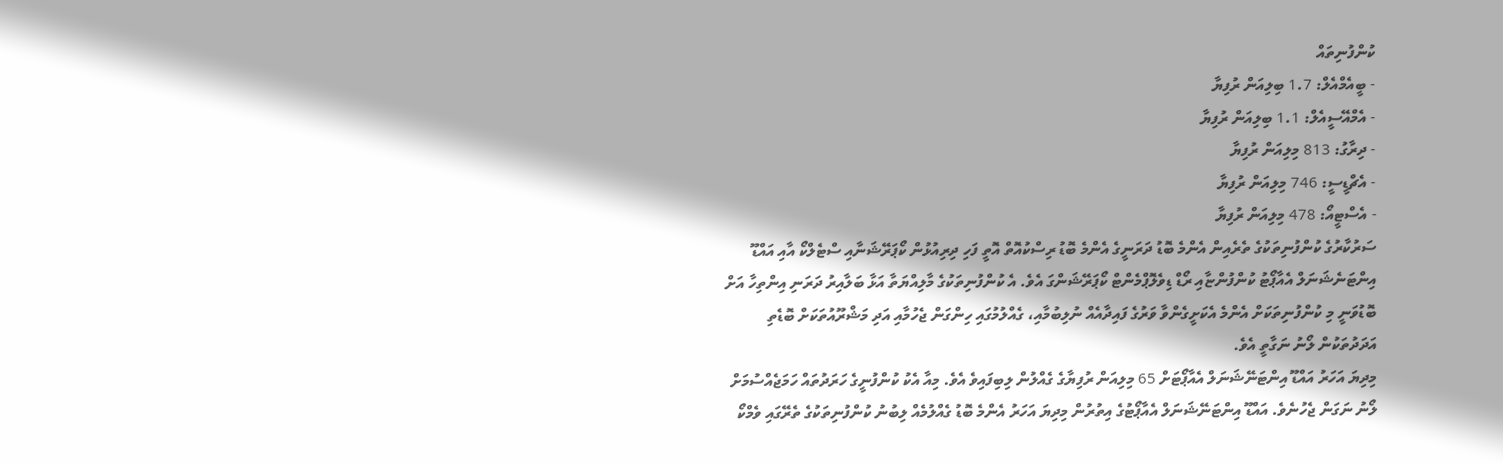ކުންފުނިތައް
- ބީއެމްއެލް: 1.7 ބިލިއަން ރުފިޔާ
- އެމްއޭސީއެލް: 1.1 ބިލިއަން ރުފިޔާ
- ދިރާގު: 813 މިލިއަން ރުފިޔާ
- އެޗްޑީސީ: 746 މިލިއަން ރުފިޔާ
- އެސްޓީއޯ: 478 މިލިއަން ރުފިޔާ
ސަރުކާރުގެ ކުންފުނިތަކުގެ ތެރެއިން އެންމެ ބޮޑު ދަރަނީގެ އެންމެ ބޮޑު ރިސްކުއޮތް އޮތީ ފަހި ދިރިއުޅުން ކޯޕަރޭޝަނާއި ސްޓެލްކޯ އާއި އައްޑޫ އިންޓަނެޝަނަލް އެއާޕޯޓު ކުންފުންޏާއި ރޯޑް ޑިވެލޮޕްމެންޓް ކޯޕަރޭޝަންގަ އެވެ. އެ ކުންފުނިތަކުގެ މާލިއްޔަތާ އަޅާ ބަލާއިރު ދަރަނި އިންތިހާ އަށް ބޮޑުވަނީ މި ކުންފުނިތަކަށް އެންމެ އެކަށީގެންވާ ވަރުގެ ފައިދާއެއް ނުލިބުމާއި، ގެއްލުމުގައި ހިންގަން ޖެހުމާއި އަދި މަޝްރޫއުތަކަށް ބޮޑެތި އަދަދުތަކުން ލޯނު ނަގާތީ އެވެ.
މިދިޔަ އަހަރު އައްޑޫ އިންޓަނޭޝަނަލް އެއާޕޯޓަށް 65 މިލިއަން ރުފިޔާގެ ގެއްލުން ލިބިފައިވެ އެވެ. މިއާ އެކު ކުންފުނީގެ ހަރަދުތައް ހަމަޖެއްސުމަށް ލޯނު ނަގަން ޖެހުނެވެ. އައްޑޫ އިންޓަނޭޝަނަލް އެއާޕޯޓުގެ އިތުރުން މިދިޔަ އަހަރު އެންމެ ބޮޑު ގެއްލުމެއް ލިބުނު ކުންފުނިތަކުގެ ތެރޭގައި ވެމްކޯ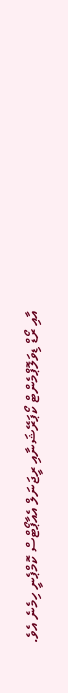އާއި ރޯޑް ޑިވަލޮޕްމެންޓް ކޯޕަރޭޝަނާއި ރީޖަނަލް އެއާޕޯޓްސް ކޮމްޕެނީ ހިމެނެ އެވެ.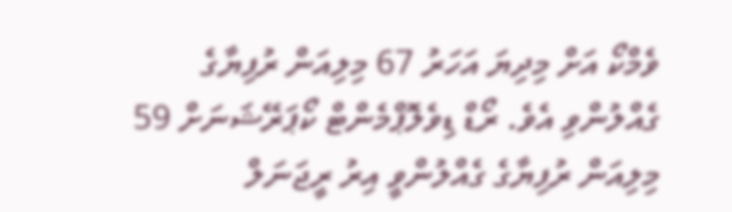ވެމްކޯ އަށް މިދިޔަ އަހަރު 67 މިލިއަން ރުފިޔާގެ ގެއްލުންވި އެވެ. ރޯޑް ޑިވެލޮޕްމެންޓް ކޯޕަރޭޝަނަށް 59 މިލިއަން ރުފިޔާގެ ގެއްލުންވީ އިރު ރީޖަނަލް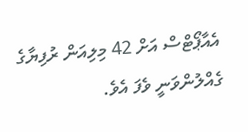އެއާޕޯޓްސް އަށް 42 މިލިއަން ރުފިޔާގެ ގެއްލުންވަނީ ވެފަ އެވެ.